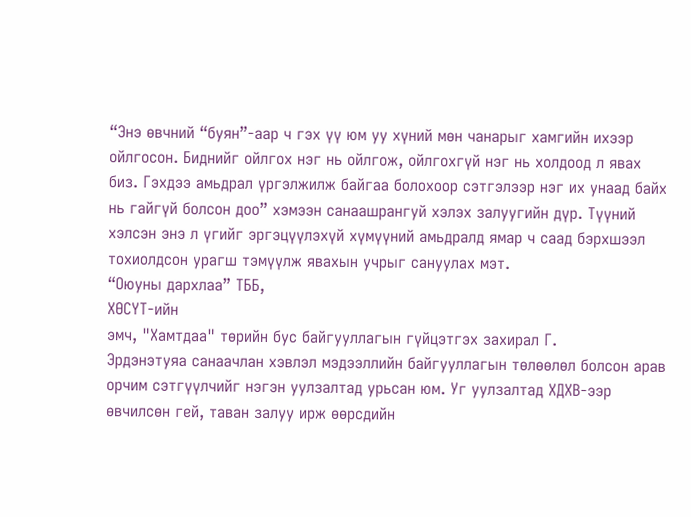“Энэ өвчний “буян”-аар ч гэх үү юм уу хүний мөн чанарыг хамгийн ихээр ойлгосон. Биднийг ойлгох нэг нь ойлгож, ойлгохгүй нэг нь холдоод л явах биз. Гэхдээ амьдрал үргэлжилж байгаа болохоор сэтгэлээр нэг их унаад байх нь гайгүй болсон доо” хэмээн санаашрангуй хэлэх залуугийн дүр. Түүний хэлсэн энэ л үгийг эргэцүүлэхүй хүмүүний амьдралд ямар ч саад бэрхшээл тохиолдсон урагш тэмүүлж явахын учрыг сануулах мэт.
“Оюуны дархлаа” ТББ,
ХӨСҮТ-ийн
эмч, "Хамтдаа" төрийн бус байгууллагын гүйцэтгэх захирал Г.
Эрдэнэтуяа санаачлан хэвлэл мэдээллийн байгууллагын төлөөлөл болсон арав орчим сэтгүүлчийг нэгэн уулзалтад урьсан юм. Уг уулзалтад ХДХВ-ээр өвчилсөн гей, таван залуу ирж өөрсдийн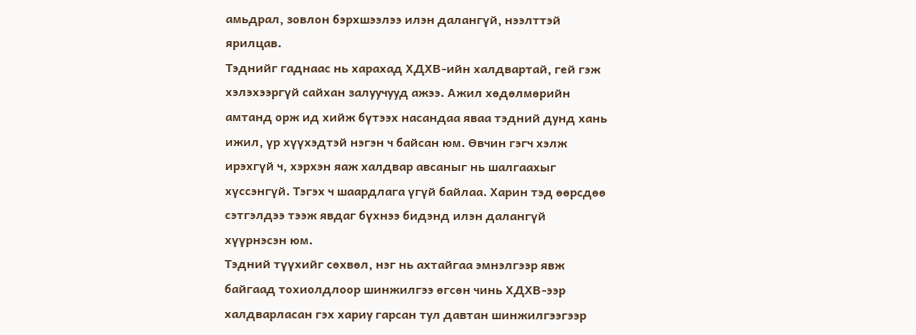амьдрал, зовлон бэрхшээлээ илэн далангүй, нээлттэй ярилцав.
Тэднийг гаднаас нь харахад ХДХВ-ийн халдвартай, гей гэж хэлэхээргүй сайхан залуучууд ажээ. Ажил хөдөлмөрийн амтанд орж ид хийж бүтээх насандаа яваа тэдний дунд хань ижил, үр хүүхэдтэй нэгэн ч байсан юм. Өвчин гэгч хэлж ирэхгүй ч, хэрхэн яаж халдвар авсаныг нь шалгаахыг хүссэнгүй. Тэгэх ч шаардлага үгүй байлаа. Харин тэд өөрсдөө сэтгэлдээ тээж явдаг бүхнээ бидэнд илэн далангүй хүүрнэсэн юм.
Тэдний түүхийг сөхвөл, нэг нь ахтайгаа эмнэлгээр явж байгаад тохиолдлоор шинжилгээ өгсөн чинь ХДХВ-ээр халдварласан гэх хариу гарсан тул давтан шинжилгээгээр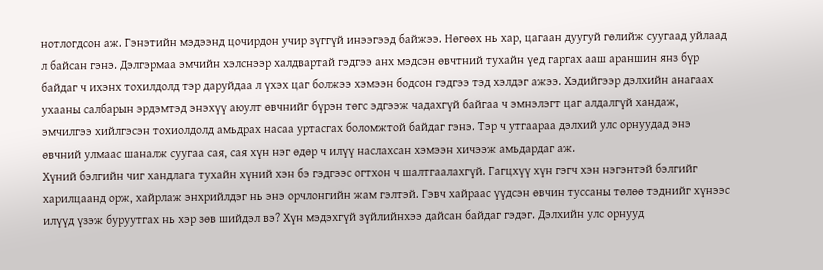нотлогдсон аж. Гэнэтийн мэдээнд цочирдон учир зүггүй инээгээд байжээ. Нөгөөх нь хар, цагаан дуугуй гөлийж суугаад уйлаад л байсан гэнэ. Дэлгэрмаа эмчийн хэлснээр халдвартай гэдгээ анх мэдсэн өвчтний тухайн үед гаргах ааш араншин янз бүр байдаг ч ихэнх тохилдолд тэр даруйдаа л үхэх цаг болжээ хэмээн бодсон гэдгээ тэд хэлдэг ажээ. Хэдийгээр дэлхийн анагаах ухааны салбарын эрдэмтэд энэхүү аюулт өвчнийг бүрэн төгс эдгээж чадахгүй байгаа ч эмнэлэгт цаг алдалгүй хандаж, эмчилгээ хийлгэсэн тохиолдолд амьдрах насаа уртасгах боломжтой байдаг гэнэ. Тэр ч утгаараа дэлхий улс орнуудад энэ өвчний улмаас шаналж суугаа сая, сая хүн нэг өдөр ч илүү наслахсан хэмээн хичээж амьдардаг аж.
Хүний бэлгийн чиг хандлага тухайн хүний хэн бэ гэдгээс огтхон ч шалтгаалахгүй. Гагцхүү хүн гэгч хэн нэгэнтэй бэлгийг харилцаанд орж, хайрлаж энхрийлдэг нь энэ орчлонгийн жам гэлтэй. Гэвч хайраас үүдсэн өвчин туссаны төлөө тэднийг хүнээс илүүд үзэж буруутгах нь хэр зөв шийдэл вэ? Хүн мэдэхгүй зүйлийнхээ дайсан байдаг гэдэг. Дэлхийн улс орнууд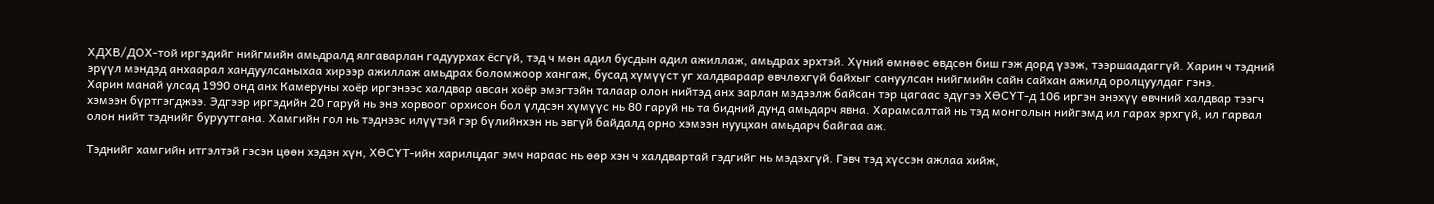ХДХВ/ДОХ-той иргэдийг нийгмийн амьдралд ялгаварлан гадуурхах ёсгүй, тэд ч мөн адил бусдын адил ажиллаж, амьдрах эрхтэй. Хүний өмнөөс өвдсөн биш гэж дорд үзэж, тээршаадаггүй. Харин ч тэдний эрүүл мэндэд анхаарал хандуулсаныхаа хирээр ажиллаж амьдрах боломжоор хангаж, бусад хүмүүст уг халдвараар өвчлөхгүй байхыг сануулсан нийгмийн сайн сайхан ажилд оролцуулдаг гэнэ.
Харин манай улсад 1990 онд анх Камеруны хоёр иргэнээс халдвар авсан хоёр эмэгтэйн талаар олон нийтэд анх зарлан мэдээлж байсан тэр цагаас эдүгээ ХӨСҮТ-д 106 иргэн энэхүү өвчний халдвар тээгч хэмээн бүртгэгджээ. Эдгээр иргэдийн 20 гаруй нь энэ хорвоог орхисон бол үлдсэн хүмүүс нь 80 гаруй нь та бидний дунд амьдарч явна. Харамсалтай нь тэд монголын нийгэмд ил гарах эрхгүй, ил гарвал олон нийт тэднийг буруутгана. Хамгийн гол нь тэднээс илүүтэй гэр бүлийнхэн нь эвгүй байдалд орно хэмээн нууцхан амьдарч байгаа аж.

Тэднийг хамгийн итгэлтэй гэсэн цөөн хэдэн хүн, ХӨСҮТ-ийн харилцдаг эмч нараас нь өөр хэн ч халдвартай гэдгийг нь мэдэхгүй. Гэвч тэд хүссэн ажлаа хийж,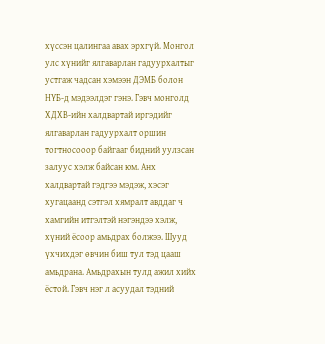хүссэн цалингаа авах эрхгүй. Монгол улс хүнийг ялгаварлан гадуурхалтыг устгаж чадсан хэмээн ДЭМБ болон НҮБ-д мэдээлдэг гэнэ. Гэвч монголд ХДХВ-ийн халдвартай иргэдийг ялгаварлан гадуурхалт оршин тогтносооор байгааг бидний уулзсан залуус хэлж байсан юм. Анх халдвартай гэдгээ мэдэж, хэсэг хугацаанд сэтгэл хямралт авддаг ч хамгийн итгэлтэй нэгэндээ хэлж, хүний ёсоор амьдрах болжээ. Шууд үхчихдэг өвчин биш тул тэд цааш амьдрана. Амьдрахын тулд ажил хийх ёстой. Гэвч нэг л асуудал тэдний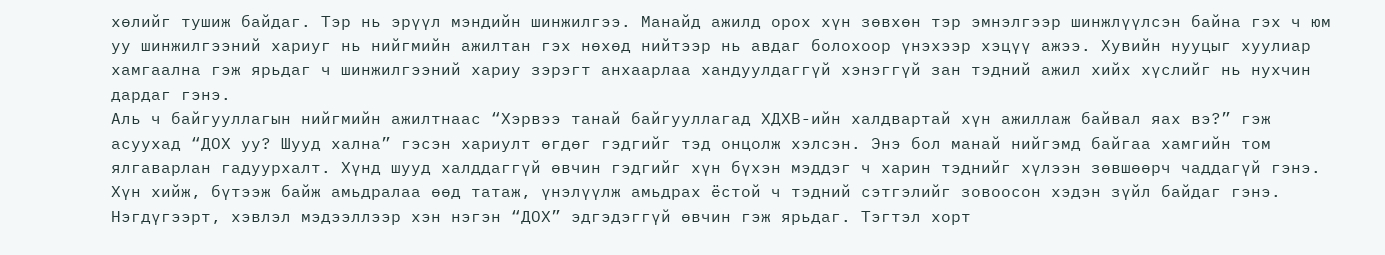хөлийг тушиж байдаг. Тэр нь эрүүл мэндийн шинжилгээ. Манайд ажилд орох хүн зөвхөн тэр эмнэлгээр шинжлүүлсэн байна гэх ч юм уу шинжилгээний хариуг нь нийгмийн ажилтан гэх нөхөд нийтээр нь авдаг болохоор үнэхээр хэцүү ажээ. Хувийн нууцыг хуулиар хамгаална гэж ярьдаг ч шинжилгээний хариу зэрэгт анхаарлаа хандуулдаггүй хэнэггүй зан тэдний ажил хийх хүслийг нь нухчин дардаг гэнэ.
Аль ч байгууллагын нийгмийн ажилтнаас “Хэрвээ танай байгууллагад ХДХВ-ийн халдвартай хүн ажиллаж байвал яах вэ?” гэж асуухад “ДОХ уу? Шууд хална” гэсэн хариулт өгдөг гэдгийг тэд онцолж хэлсэн. Энэ бол манай нийгэмд байгаа хамгийн том ялгаварлан гадуурхалт. Хүнд шууд халддаггүй өвчин гэдгийг хүн бүхэн мэддэг ч харин тэднийг хүлээн зөвшөөрч чаддагүй гэнэ. Хүн хийж, бүтээж байж амьдралаа өөд татаж, үнэлүүлж амьдрах ёстой ч тэдний сэтгэлийг зовоосон хэдэн зүйл байдаг гэнэ. Нэгдүгээрт, хэвлэл мэдээллээр хэн нэгэн “ДОХ” эдгэдэггүй өвчин гэж ярьдаг. Тэгтэл хорт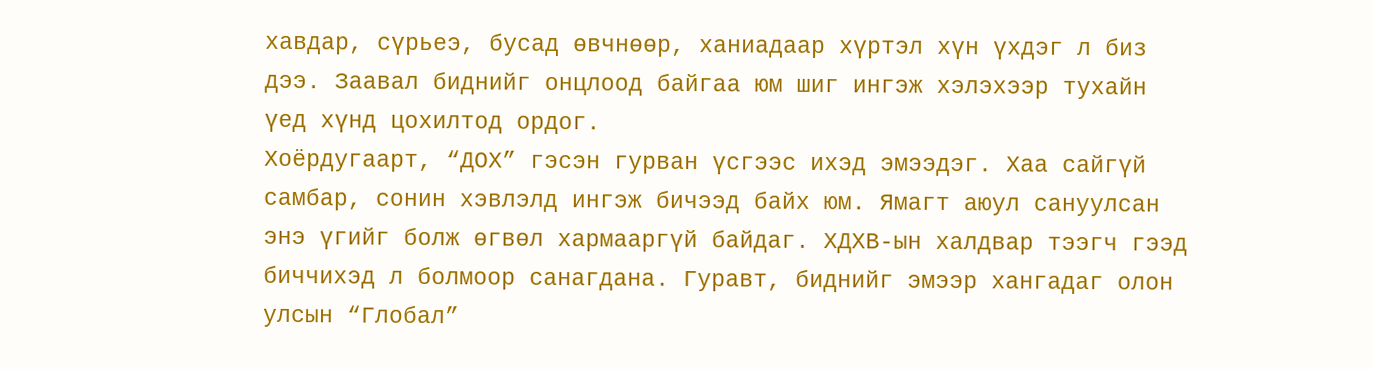хавдар, сүрьеэ, бусад өвчнөөр, ханиадаар хүртэл хүн үхдэг л биз дээ. Заавал биднийг онцлоод байгаа юм шиг ингэж хэлэхээр тухайн үед хүнд цохилтод ордог.
Хоёрдугаарт, “ДОХ” гэсэн гурван үсгээс ихэд эмээдэг. Хаа сайгүй самбар, сонин хэвлэлд ингэж бичээд байх юм. Ямагт аюул сануулсан энэ үгийг болж өгвөл хармааргүй байдаг. ХДХВ-ын халдвар тээгч гээд биччихэд л болмоор санагдана. Гуравт, биднийг эмээр хангадаг олон улсын “Глобал”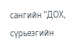сангийн “ДОХ, сүрьеэгийн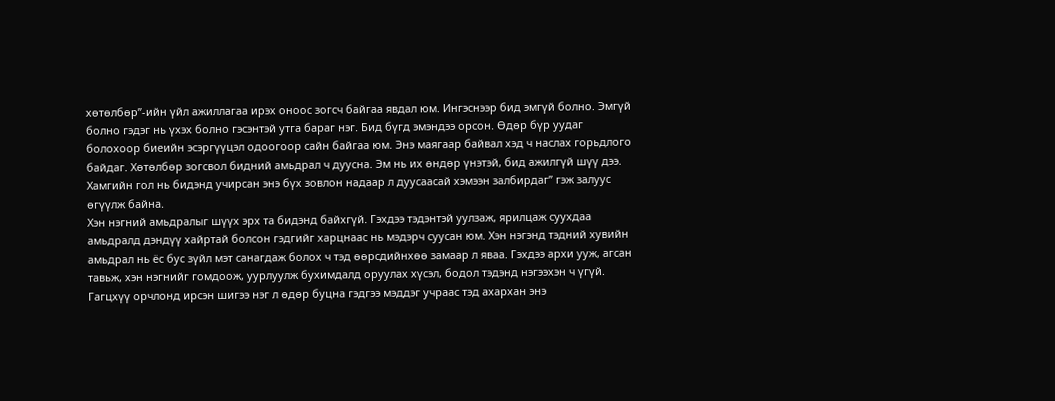хөтөлбөр”-ийн үйл ажиллагаа ирэх оноос зогсч байгаа явдал юм. Ингэснээр бид эмгүй болно. Эмгүй болно гэдэг нь үхэх болно гэсэнтэй утга бараг нэг. Бид бүгд эмэндээ орсон. Өдөр бүр уудаг болохоор биеийн эсэргүүцэл одоогоор сайн байгаа юм. Энэ маягаар байвал хэд ч наслах горьдлого байдаг. Хөтөлбөр зогсвол бидний амьдрал ч дуусна. Эм нь их өндөр үнэтэй, бид ажилгүй шүү дээ. Хамгийн гол нь бидэнд учирсан энэ бүх зовлон надаар л дуусаасай хэмээн залбирдаг” гэж залуус өгүүлж байна.
Хэн нэгний амьдралыг шүүх эрх та бидэнд байхгүй. Гэхдээ тэдэнтэй уулзаж, ярилцаж суухдаа амьдралд дэндүү хайртай болсон гэдгийг харцнаас нь мэдэрч суусан юм. Хэн нэгэнд тэдний хувийн амьдрал нь ёс бус зүйл мэт санагдаж болох ч тэд өөрсдийнхөө замаар л яваа. Гэхдээ архи ууж, агсан тавьж, хэн нэгнийг гомдоож, уурлуулж бухимдалд оруулах хүсэл, бодол тэдэнд нэгээхэн ч үгүй. Гагцхүү орчлонд ирсэн шигээ нэг л өдөр буцна гэдгээ мэддэг учраас тэд ахархан энэ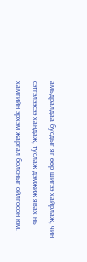амьдралдаа бусдыг яг өөр шигээ хайрлаж, чин сэтгэлээсээ хандаж, туслаж дэмжиж явах нь хамгийн эрхэм жаргал болсныг ойлгосон юм.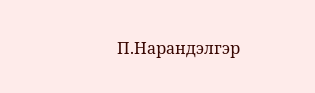П.Нарандэлгэр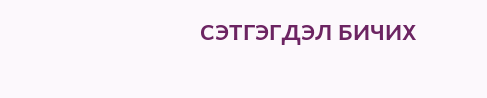СЭТГЭГДЭЛ БИЧИХ